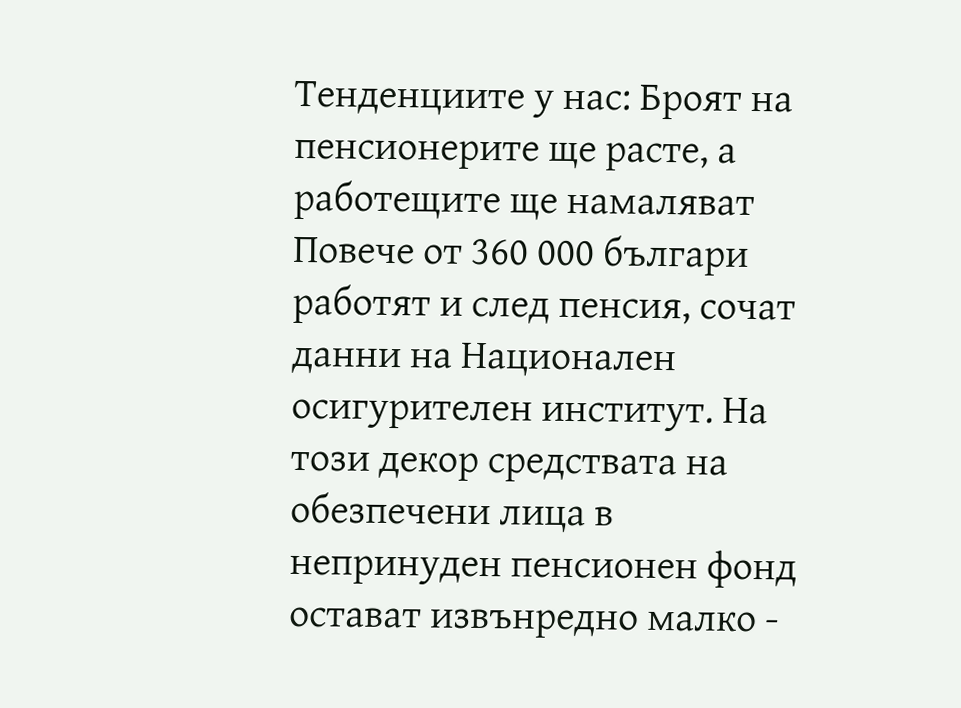Тенденциите у нас: Броят на пенсионерите ще расте, а работещите ще намаляват
Повече от 360 000 българи работят и след пенсия, сочат данни на Национален осигурителен институт. На този декор средствата на обезпечени лица в непринуден пенсионен фонд остават извънредно малко -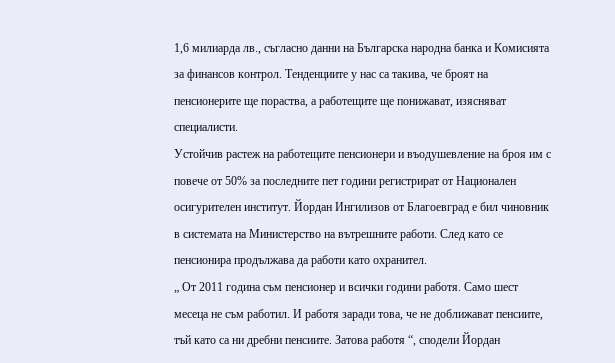1,6 милиарда лв., съгласно данни на Българска народна банка и Комисията за финансов контрол. Тенденциите у нас са такива, че броят на пенсионерите ще пораства, а работещите ще понижават, изясняват специалисти.
Устойчив растеж на работещите пенсионери и въодушевление на броя им с повече от 50% за последните пет години регистрират от Национален осигурителен институт. Йордан Ингилизов от Благоевград е бил чиновник в системата на Министерство на вътрешните работи. След като се пенсионира продължава да работи като охранител.
„ От 2011 година съм пенсионер и всички години работя. Само шест месеца не съм работил. И работя заради това, че не доближават пенсиите, тъй като са ни дребни пенсиите. Затова работя “, сподели Йордан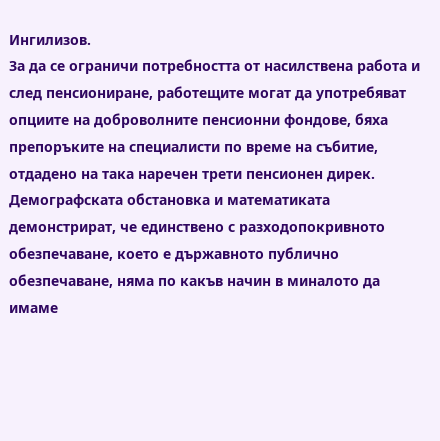Ингилизов.
За да се ограничи потребността от насилствена работа и след пенсиониране, работещите могат да употребяват опциите на доброволните пенсионни фондове, бяха препоръките на специалисти по време на събитие, отдадено на така наречен трети пенсионен дирек.
Демографската обстановка и математиката демонстрират, че единствено с разходопокривното обезпечаване, което е държавното публично обезпечаване, няма по какъв начин в миналото да имаме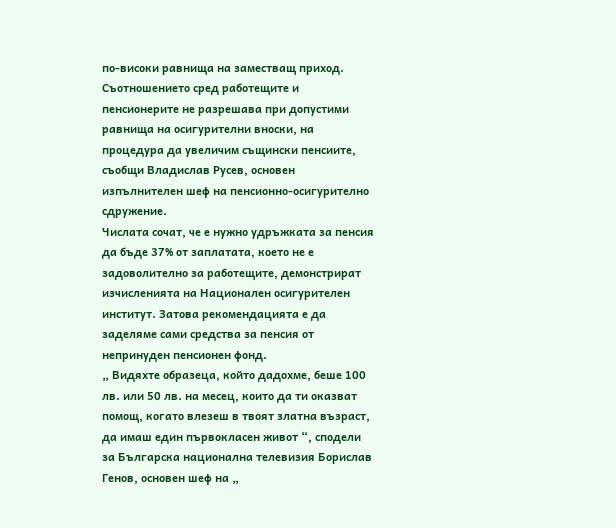по-високи равнища на заместващ приход. Съотношението сред работещите и пенсионерите не разрешава при допустими равнища на осигурителни вноски, на процедура да увеличим същински пенсиите, съобщи Владислав Русев, основен изпълнителен шеф на пенсионно-осигурително сдружение.
Числата сочат, че е нужно удръжката за пенсия да бъде 37% от заплатата, което не е задоволително за работещите, демонстрират изчисленията на Национален осигурителен институт. Затова рекомендацията е да заделяме сами средства за пенсия от непринуден пенсионен фонд.
„ Видяхте образеца, който дадохме, беше 100 лв. или 50 лв. на месец, които да ти оказват помощ, когато влезеш в твоят златна възраст, да имаш един първокласен живот “, сподели за Българска национална телевизия Борислав Генов, основен шеф на „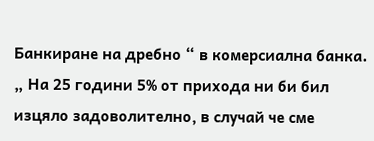Банкиране на дребно “ в комерсиална банка.
„ На 25 години 5% от прихода ни би бил изцяло задоволително, в случай че сме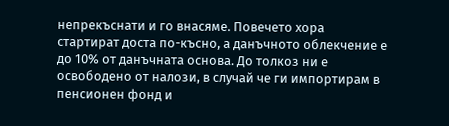непрекъснати и го внасяме. Повечето хора стартират доста по-късно, а данъчното облекчение е до 10% от данъчната основа. До толкоз ни е освободено от налози, в случай че ги импортирам в пенсионен фонд и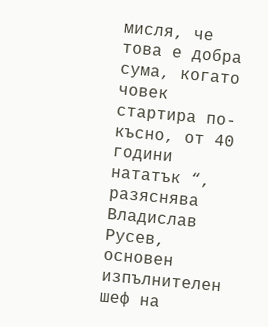мисля, че това е добра сума, когато човек стартира по-късно, от 40 години нататък “, разяснява Владислав Русев, основен изпълнителен шеф на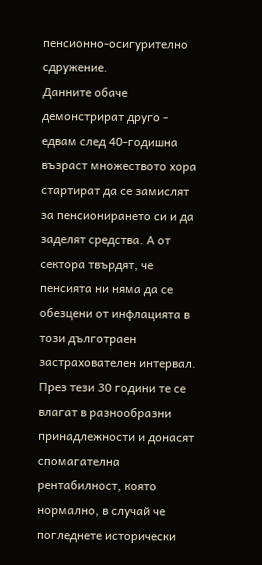пенсионно-осигурително сдружение.
Данните обаче демонстрират друго - едвам след 40-годишна възраст множеството хора стартират да се замислят за пенсионирането си и да заделят средства. А от сектора твърдят, че пенсията ни няма да се обезцени от инфлацията в този дълготраен застрахователен интервал.
През тези 30 години те се влагат в разнообразни принадлежности и донасят спомагателна рентабилност, която нормално, в случай че погледнете исторически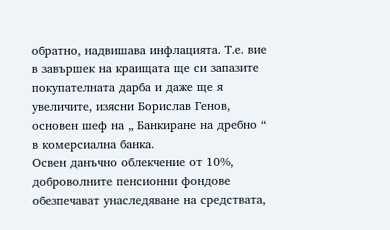обратно, надвишава инфлацията. Т.е. вие в завършек на краищата ще си запазите покупателната дарба и даже ще я увеличите, изясни Борислав Генов, основен шеф на „ Банкиране на дребно “ в комерсиална банка.
Освен данъчно облекчение от 10%, доброволните пенсионни фондове обезпечават унаследяване на средствата,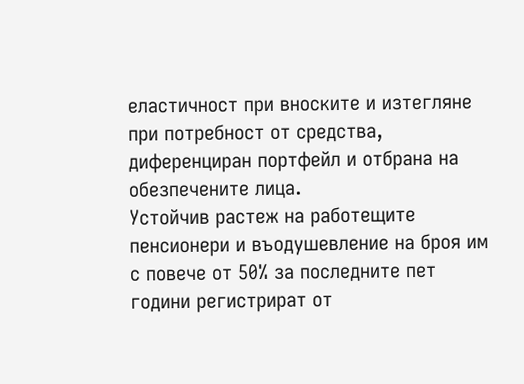еластичност при вноските и изтегляне при потребност от средства, диференциран портфейл и отбрана на обезпечените лица.
Устойчив растеж на работещите пенсионери и въодушевление на броя им с повече от 50% за последните пет години регистрират от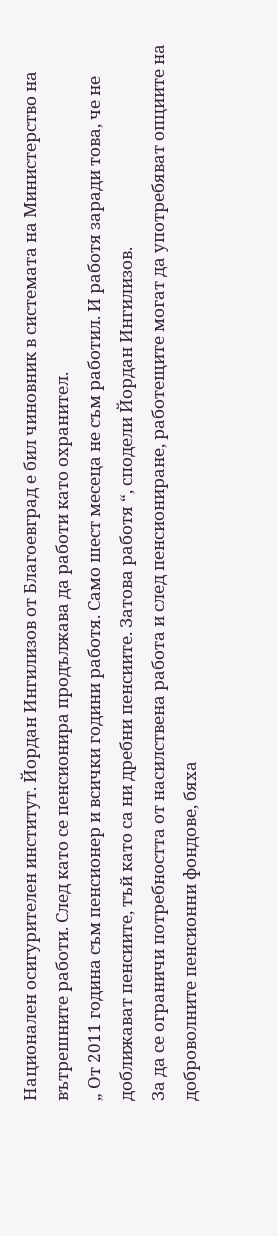Национален осигурителен институт. Йордан Ингилизов от Благоевград е бил чиновник в системата на Министерство на вътрешните работи. След като се пенсионира продължава да работи като охранител.
„ От 2011 година съм пенсионер и всички години работя. Само шест месеца не съм работил. И работя заради това, че не доближават пенсиите, тъй като са ни дребни пенсиите. Затова работя “, сподели Йордан Ингилизов.
За да се ограничи потребността от насилствена работа и след пенсиониране, работещите могат да употребяват опциите на доброволните пенсионни фондове, бяха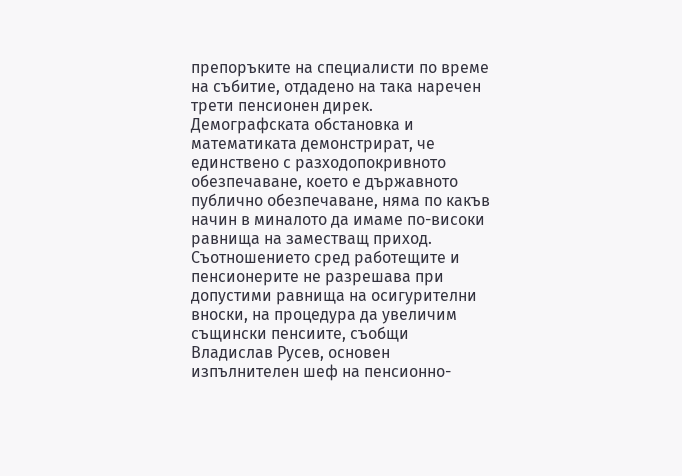препоръките на специалисти по време на събитие, отдадено на така наречен трети пенсионен дирек.
Демографската обстановка и математиката демонстрират, че единствено с разходопокривното обезпечаване, което е държавното публично обезпечаване, няма по какъв начин в миналото да имаме по-високи равнища на заместващ приход. Съотношението сред работещите и пенсионерите не разрешава при допустими равнища на осигурителни вноски, на процедура да увеличим същински пенсиите, съобщи Владислав Русев, основен изпълнителен шеф на пенсионно-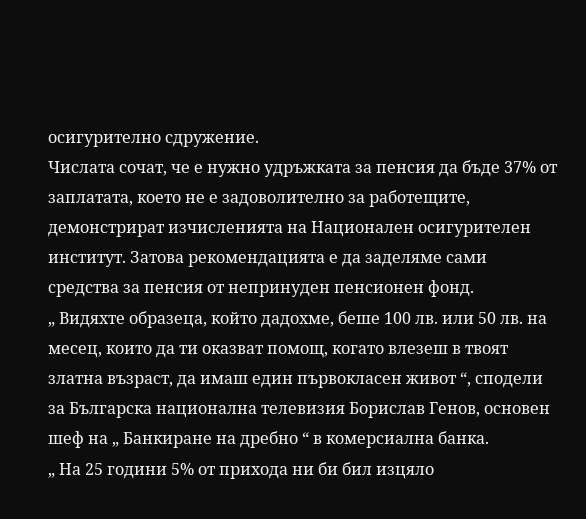осигурително сдружение.
Числата сочат, че е нужно удръжката за пенсия да бъде 37% от заплатата, което не е задоволително за работещите, демонстрират изчисленията на Национален осигурителен институт. Затова рекомендацията е да заделяме сами средства за пенсия от непринуден пенсионен фонд.
„ Видяхте образеца, който дадохме, беше 100 лв. или 50 лв. на месец, които да ти оказват помощ, когато влезеш в твоят златна възраст, да имаш един първокласен живот “, сподели за Българска национална телевизия Борислав Генов, основен шеф на „ Банкиране на дребно “ в комерсиална банка.
„ На 25 години 5% от прихода ни би бил изцяло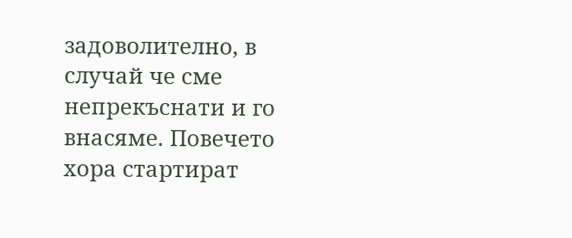задоволително, в случай че сме непрекъснати и го внасяме. Повечето хора стартират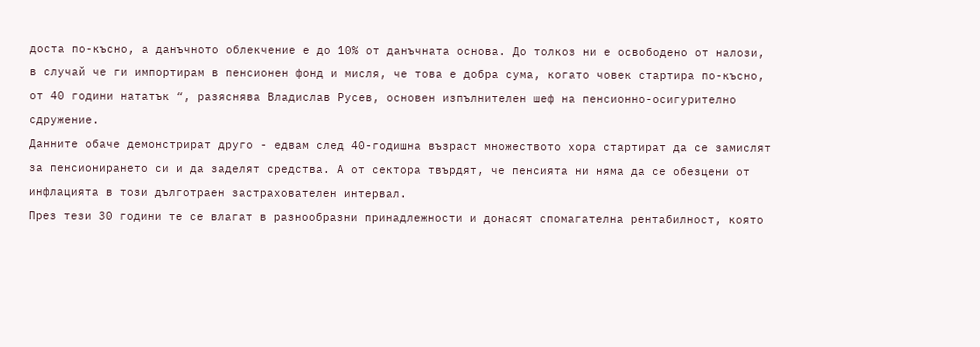доста по-късно, а данъчното облекчение е до 10% от данъчната основа. До толкоз ни е освободено от налози, в случай че ги импортирам в пенсионен фонд и мисля, че това е добра сума, когато човек стартира по-късно, от 40 години нататък “, разяснява Владислав Русев, основен изпълнителен шеф на пенсионно-осигурително сдружение.
Данните обаче демонстрират друго - едвам след 40-годишна възраст множеството хора стартират да се замислят за пенсионирането си и да заделят средства. А от сектора твърдят, че пенсията ни няма да се обезцени от инфлацията в този дълготраен застрахователен интервал.
През тези 30 години те се влагат в разнообразни принадлежности и донасят спомагателна рентабилност, която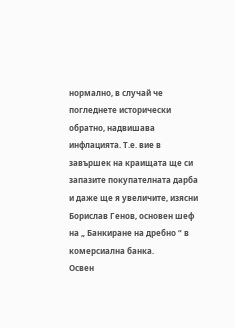нормално, в случай че погледнете исторически обратно, надвишава инфлацията. Т.е. вие в завършек на краищата ще си запазите покупателната дарба и даже ще я увеличите, изясни Борислав Генов, основен шеф на „ Банкиране на дребно “ в комерсиална банка.
Освен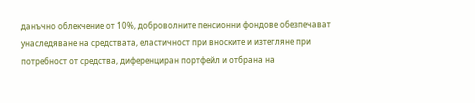данъчно облекчение от 10%, доброволните пенсионни фондове обезпечават унаследяване на средствата, еластичност при вноските и изтегляне при потребност от средства, диференциран портфейл и отбрана на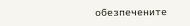обезпечените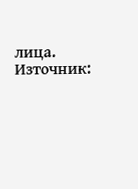лица.
Източник: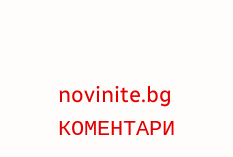novinite.bg
КОМЕНТАРИ